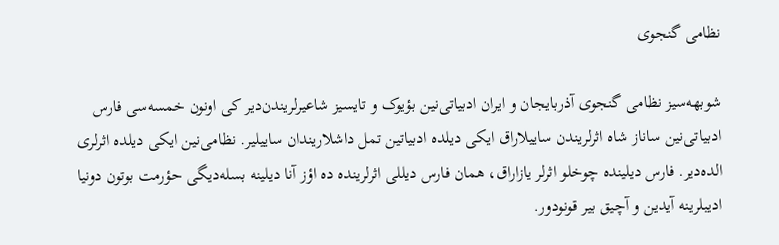نظامی گنجوی

شوبهه‌سیز نظامی گنجوی آذربایجان و ایران ادبیاتی‌نین بؤیوک و تایسیز شاعیرلریندن‌دیر کی اونون خمسه‌سی فارس ادبیاتی‌نین ساناز شاه اثرلریندن ساییلاراق ایکی دیلده ادبیاتین تمل داشلاریندان ساییلیر. نظامی‌نین ایکی دیلده اثرلری الده‌دیر. فارس دیلینده چوخلو اثرلر یازاراق، همان فارس دیللی اثرلرینده ده اؤز آنا دیلینه بسله‌دیگی حؤرمت بوتون دونیا ادیبلرینه آیدین و آچیق بیر قونودور.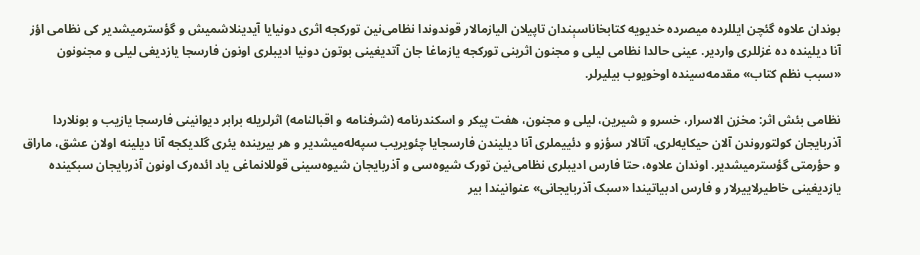بوندان علاوه گئچن ایللرده میصرده خدیویه کتابخاناسېندان تاپیلان الیازمالار قوندوندا نظامی‌نین تورکجه اثری دونیایا آیدینلاشمیش و گؤسترمیشدیر کی نظامی اؤز آنا دیلینده ده غزللری واردیر. عینی حالدا نظامی لیلی و مجنون اثرینی تورکجه یازماغا جان آتدیغینی بوتون دونیا ادیبلری اونون فارسجا یازدیغی لیلی و مجنونون «سبب نظم کتاب» مقدمه‌سینده اوخویوب بیلیرلر.

نظامی بئش اثر: مخزن الاسرار، خسرو و شیرین، لیلی و مجنون، هفت پیکر و اسکندرنامه (شرفنامه و اقبالنامه) اثرلریله برابر دیوانینی فارسجا یازیب و بونلاردا آذربایجان کولتوروندن آلان حیکایه‌لری، آتالار سؤزو و دئییملری آنا دیلیندن فارسجایا چئویریب سپه‌له‌میشدیر و هر بیرینده یئری گلدیکجه آنا دیلینه اولان عشق، ماراق و حؤرمتی گؤسترمیشدیر. اوندان علاوه، حتا فارس ادیبلری نظامی‌نین تورک شیوه‌سی و آذربایجان شیوه‌سینی قوللانماغی یاد ائده‌رک اونون آذربایجان سبکینده یازدیغینی خاطیرلاییرلار و فارس ادبیاتیندا «سبک آذربایجانی» عنوانیندا بیر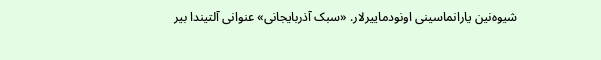شیوه‌نین یارانماسینی اونودماییرلار. «سبک آذربایجانی» عنوانی آلتیندا بیر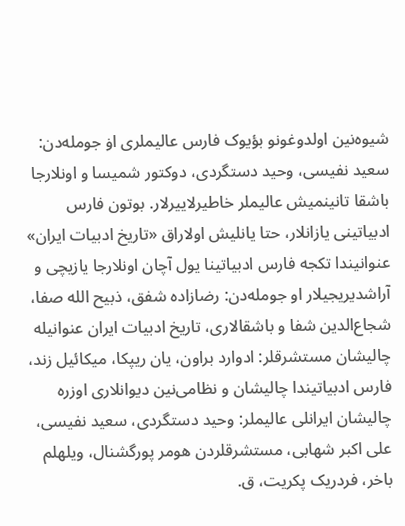شیوه‌نین اولدوغونو بؤیوک فارس عالیملری اۏ جومله‌دن: سعید نفیسی، وحید دستگردی، دوکتور شمیسا و اونلارجا باشقا تانینمیش عالیملر خاطیرلاییرلار. بوتون فارس ادبیاتینی یازانلار، حتا یانلیش اولاراق «تاریخ ادبیات ایران» عنوانیندا تکجه فارس ادبیاتینا یول آچان اونلارجا یازیچی و آراشدیریجیلار او جومله‌دن: رضازاده شفق، ذبیح الله صفا، شجاع‌الدین شفا و باشقالاری، تاریخ ادبیات ایران عنوانیله چالیشان مستشرقلر: ادوارد براون، یان ریپکا، میکائیل زند، فارس ادبیاتیندا چالیشان و نظامی‌نین دیوانلاری اوزره چالیشان ایرانلی عالیملر: وحید دستگردی، سعید نفیسی، علی اکبر شهابی، مستشرقلردن هومر پورگشنال، ویلهلم باخر، فردریک پکریت، ق.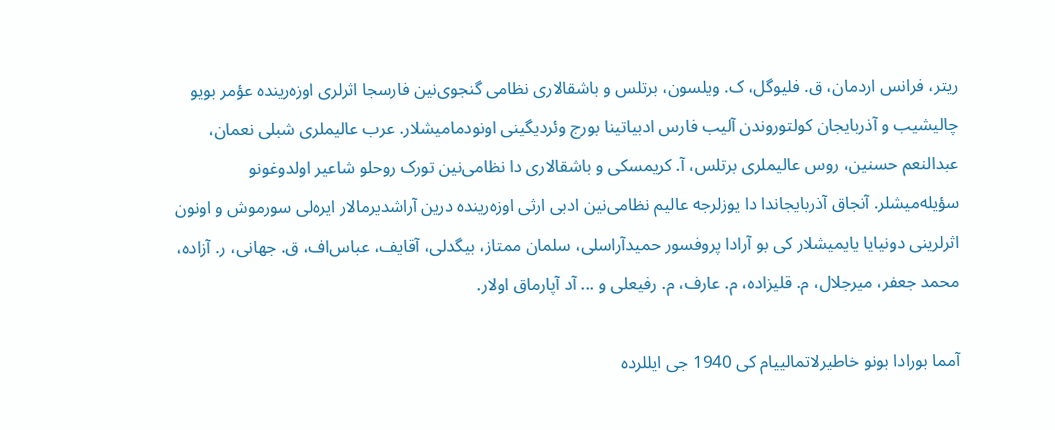ریتر، فرانس اردمان، ق. فلیوگل، ک. ویلسون، برتلس و باشقالاری نظامی گنجوی‌نین فارسجا اثرلری اوزه‌رینده عؤمر بویو چالیشیب و آذربایجان کولتوروندن آلیب فارس ادبیاتینا بورج وئردیگینی اونودمامیشلار. عرب عالیملری شبلی نعمان، عبدالنعم حسنین، روس عالیملری برتلس، آ. کریمسکی و باشقالاری دا نظامی‌نین تورک روحلو شاعیر اولدوغونو سؤیله‌میشلر. آنجاق آذربایجاندا دا یوزلرجه عالیم نظامی‌نین ادبی ارثی اوزه‌رینده درین آراشدیرمالار ایره‌لی سورموش و اونون اثرلرینی دونیایا یایمیشلار کی بو آرادا پروفسور حمیدآراسلی، سلمان ممتاز، بیگدلی، آقایف، عباس‌اف، ق. جهانی، ر. آزاده، محمد جعفر، میرجلال، م. قلیزاده، م. عارف، م. رفیعلی و ... آد آپارماق اولار.

آمما بورادا بونو خاطیرلاتمالییام کی 1940 جی ایللرده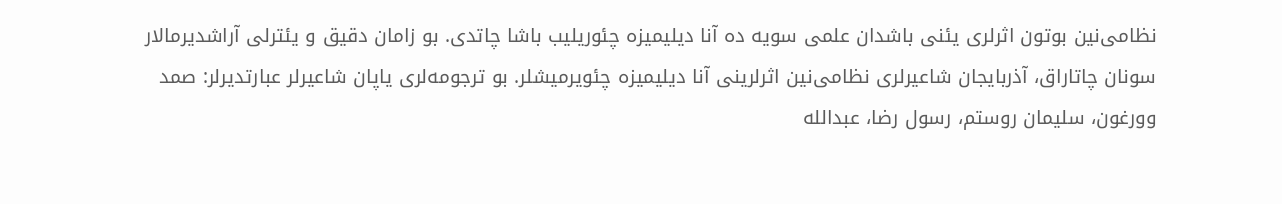نظامی‌نین بوتون اثرلری یئنی باشدان علمی سویه ده آنا دیلیمیزه چئوریلیب باشا چاتدی. بو زامان دقیق و یئترلی آراشدیرمالار سونان چاتاراق، آذربایجان شاعیرلری نظامی‌نین اثرلرینی آنا دیلیمیزه چئویرمیشلر. بو ترجومه‌لری یاپان شاعیرلر عبارتدیرلر: صمد وورغون، سلیمان روستم، رسول رضا، عبدالله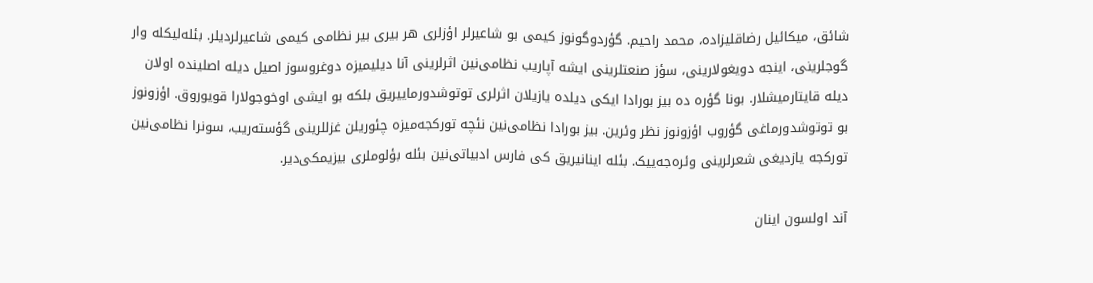شائق، میکائیل رضاقلیزاده، محمد راحیم. گؤردوگونوز کیمی بو شاعیرلر اؤزلری هر بیری بیر نظامی کیمی شاعیرلردیلر. بئله‌لیکله وار گوجلرینی، اینجه دویغولارینی، سؤز صنعتلرینی ایشه آپاریب نظامی‌نین اثرلرینی آنا دیلیمیزه دوغروسوز اصیل دیله اصلینده اولان دیله قایتارمیشلار. بونا گؤره ده بیز بورادا ایکی دیلده یازیلان اثرلری توتوشدورماییریق بلکه بو ایشی اوخوجولارا قویوروق. اؤزونوز بو توتوشدورماغی گؤروب اؤزونوز نظر وئرین. بیز بورادا نظامی‌نین نئچه تورکجه‌میزه چئوریلن غزللرینی گؤسته‌ریب، سونرا نظامی‌نین تورکجه یازدیغی شعرلرینی وئره‌جه‌ییک. بئله اینانیریق کی فارس ادبیاتی‌نین بئله بؤلوملری بیزیمکی‌دیر.

آند اولسون اينان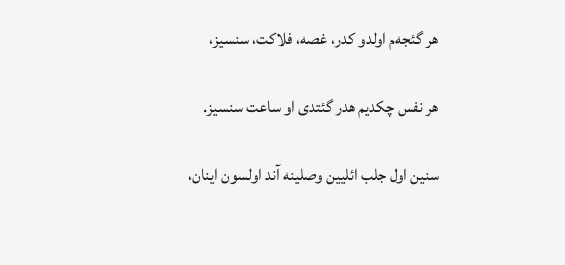هر گئجه‌م اولدو كدر، غصه، فلاكت، سنسيز،

هر نفس چكديم هدر گئتدی او ساعت سنسيز.

سنين اول جلب ائليين وصلينه آند اولسون اينان،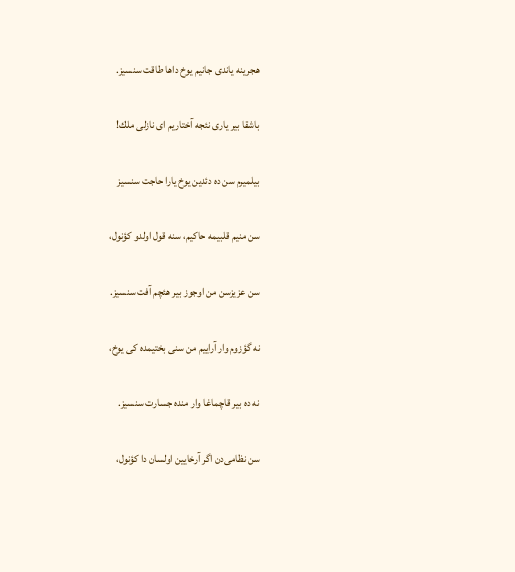هجرينه یاندی جانیم یوخ داها طاقت سنسيز.

باشقا بير ياری نئجه آختاریم ای نازلی ملك!

بيلميرم سن ده دئدين یوخ يارا حاجت سنسيز

سن منيم قلبيمه حاكيم، سنه قول اولدو کؤنول،

سن عزيزسن من اوجوز بير هئچم آفت سنسيز.

نه گؤزوم وار آرايیم من سنی بختيمده كی یوخ،

نه ده بير قاچماغا وار منده جسارت سنسيز.

سن نظامی‌دن اگر آرخایین اولسان دا کؤنول،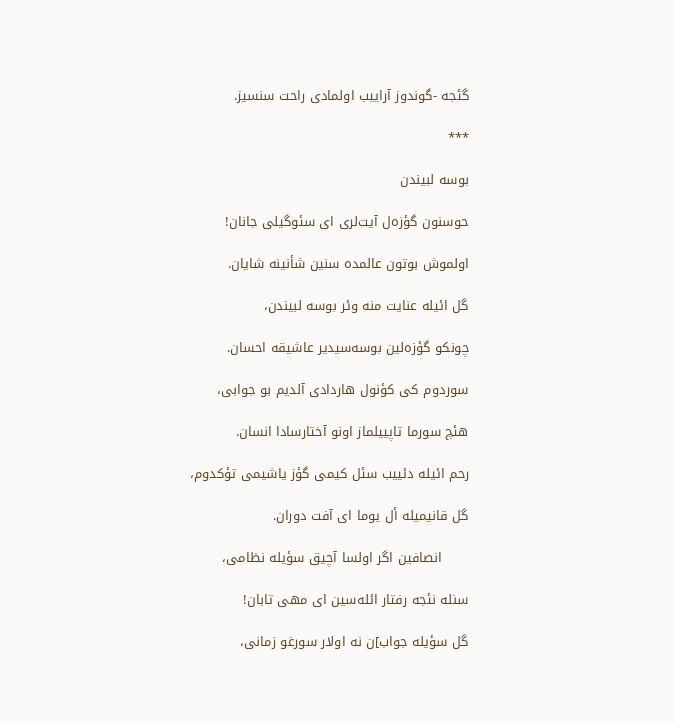گئجه -گوندوز آرايیب اولمادی راحت سنسيز.

***

بوسه لبيندن

حوسنون گؤزه‌ل آيت‌لری ای سئوگيلی جانان!

اولموش بوتون عالمده سنين شأنينه شايان.

گل ائيله عنايت منه وئر بوسه لبيندن،

چونکو گؤزه‌لين بوسه‌سيدير عاشيقه احسان.

سوردوم كی کؤنول هاردادی آلدیم بو جوابی،

هئچ سورما تاپیيلماز اونو آختارسادا انسان.

رحم ائيله دئييب سئل كيمی گؤز یاشیمی تؤكدوم،

گل قانیميله أل يوما ای آفت دوران.

      انصافین اگر اولسا آچیق سؤيله نظامی،

سنله نئجه رفتار ائله‌سين ای مهی تابان!

گل سؤيله جواب]ن نه اولار سورغو زمانی،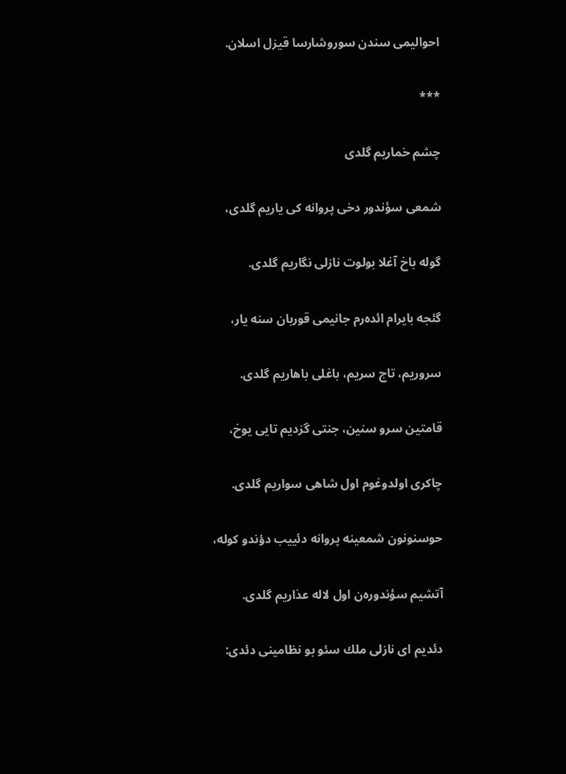احوالیمی سندن سوروشارسا قیزل اسلان.

***

چشم خماریم گلدی

شمعی سؤندور دخی پروانه كی ياریم گلدی،

گوله باخ آغلا بولوت نازلی نگاریم گلدی.

گئجه بايرام ائده‌رم جانیمی قوربان سنه يار،

سروريم، تاج سريم، باغلی باهاریم گلدی.

قامتين سرو سنين، جنتی گزديم تايی یوخ،

چاكری اولدوغوم اول شاهی سواریم گلدی.

حوسنونون شمعينه پروانه دئييب دؤندو كوله،

آتشيم سؤندوره‌ن اول لاله عذاریم گلدی.

دئديم ای نازلی ملك سئو بو نظامینی دئدی: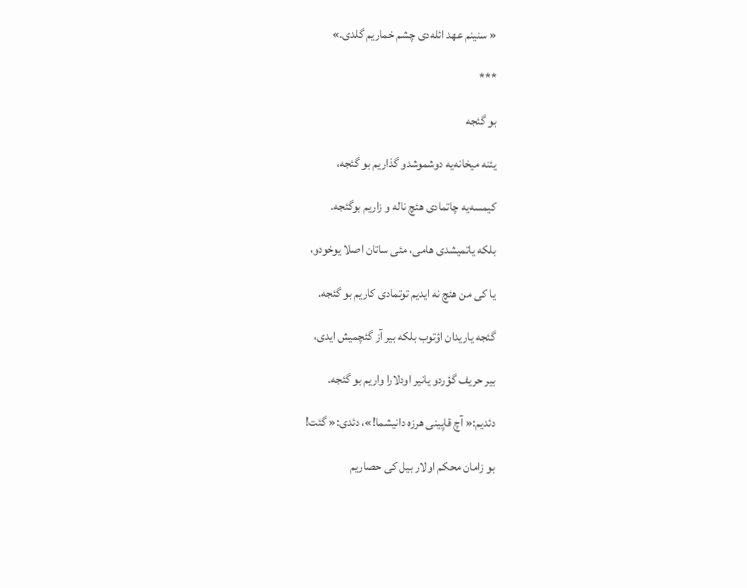« سنينم عهد ائله‌دی چشم خماریم گلدی.»

***

بو گئجه

يئنه ميخانه‌يه دوشموشدو گذاریم بو گئجه،

كيمسه‌يه چاتمادی هئچ ناله و زاریم بوگئجه.

بلكه یاتمیشدی هامی، مئی ساتان اصلا یوخودو،

يا كی من هئچ نه ايديم توتمادی كاریم بو گئجه.

گئجه ياریدان اؤتوب بلكه بير آز گئچميش ايدی،

بير حريف گؤردو يانیر اودلارا واریم بو گئجه.

دئديم:« آچ قاپینی هرزه دانیشما!»، دئدی:« گئت!

بو زامان محكم اولار بيل كی حصاریم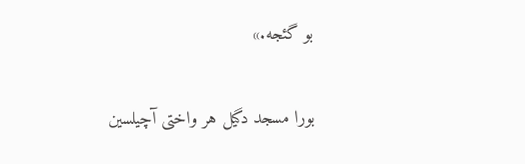بو گئجه.»

بورا مسجد دگیل هر واختی آچیلسین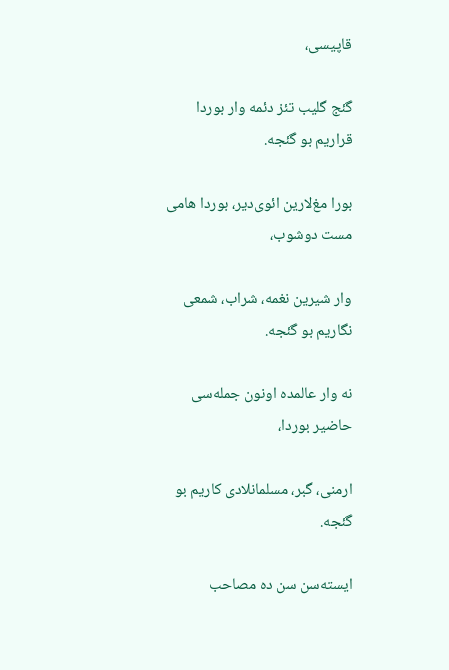قاپیسی،

گئج گليب تئز دئمه وار بوردا قراریم بو گئجه.

بورا مغ‌لارین ائوی‌دير، بوردا هامی مست دوشوب،

وار شيرين نغمه، شراب، شمعی نگاریم بو گئجه.

نه وار عالمده اونون جمله‌سی حاضیر بوردا،

ارمنی، گبر، مسلمانلادی كاریم بو گئجه.

ايسته‌سن سن ده مصاحب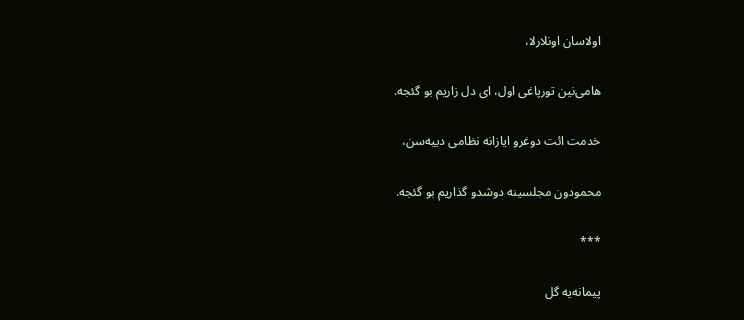اولاسان اونلارلا،

هامی‌نین تورپاغی اول، ای دل زاریم بو گئجه.

خدمت ائت دوغرو ايازانه نظامی دييه‌سن،

محمودون مجلسينه دوشدو گذاریم بو گئجه.

***

پيمانه‌يه گل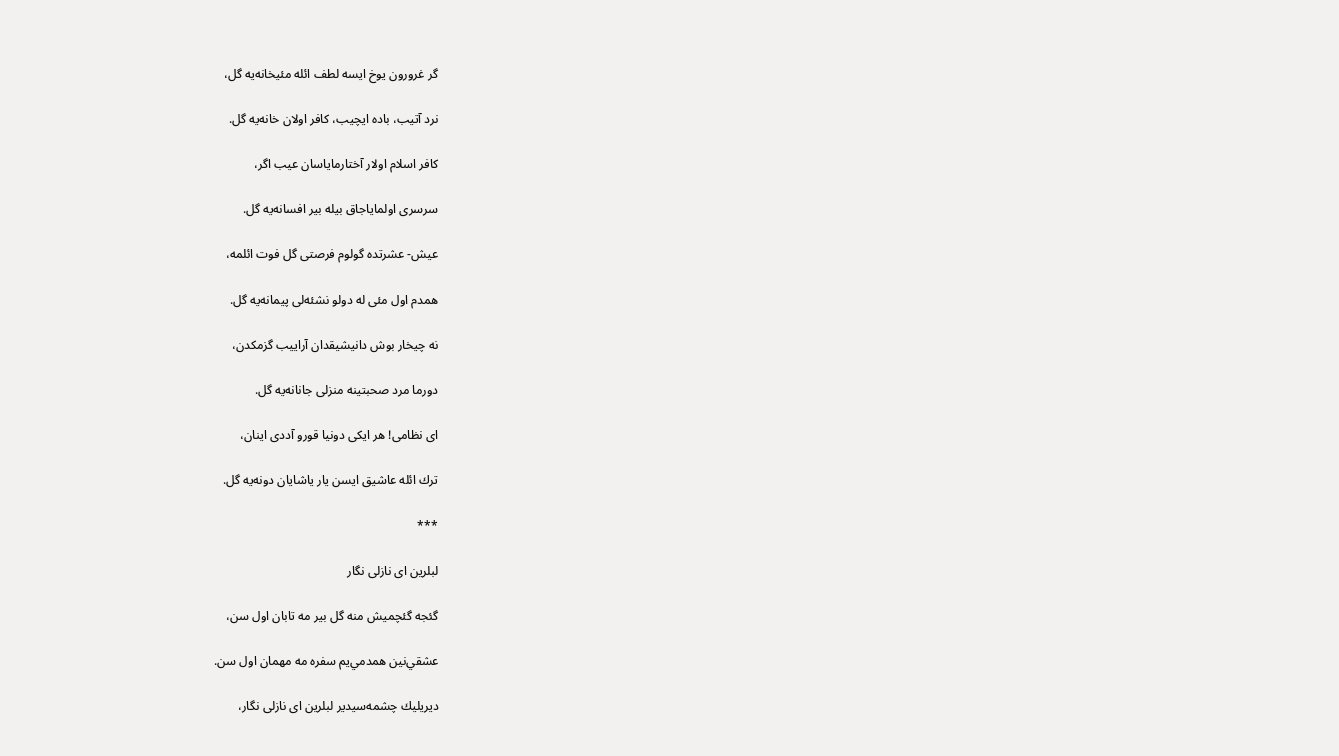گر غرورون یوخ ايسه لطف ائله مئيخانه‌يه گل،

نرد آتیب، باده ايچيب، كافر اولان خانه‌يه گل.

كافر اسلام اولار آختارماياسان عيب اگر،

سرسری اولماياجاق بيله بير افسانه‌یه گل.

عيش- عشرتده گولوم فرصتی گل فوت ائلمه،

همدم اول مئی له دولو نشئه‌لی پيمانه‌یه گل.

نه چیخار بوش دانیشیقدان آراییب گزمكدن،

دورما مرد صحبتينه منزلی جانانه‌یه گل.

ای نظامی! هر ايكی دونیا قورو آددی اينان،

ترك ائله عاشيق ايسن يار ياشايان دونه‌یه گل.

***

لبلرين ای نازلی نگار

گئجه گئچميش منه گل بير مه تابان اول سن،

عشقي‌نين همدمي‌يم سفره مه مهمان اول سن.

ديريليك چشمه‌سيدير لبلرين ای نازلی نگار،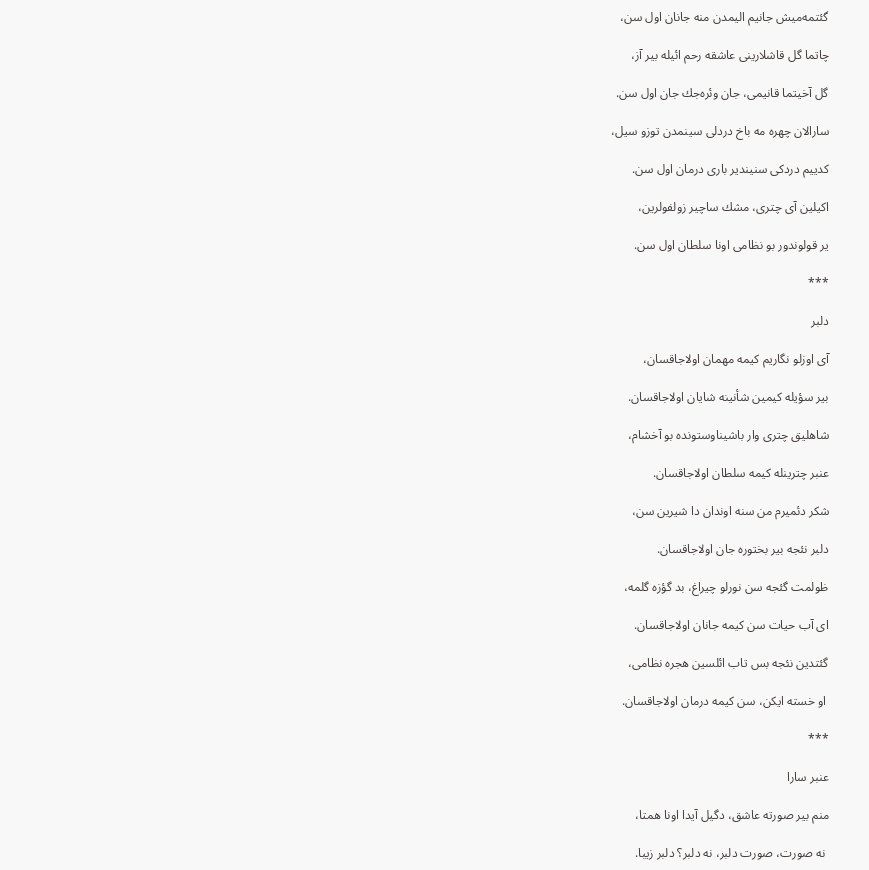گئتمه‌ميش جانیم اليمدن منه جانان اول سن،

چاتما گل قاشلارینی عاشقه رحم ائيله بير آز،

گل آخیتما قانیمی، جان وئره‌جك جان اول سن.

سارالان چهره مه باخ دردلی سينمدن توزو سيل،

كدييم دردكی سنيندير باری درمان اول سن.

اكيلين آی چتری، مشك ساچیر زولفولرين،

ير قولوندور بو نظامی اونا سلطان اول سن.

***

دلبر

آی اوزلو نگاریم كيمه مهمان اولاجاقسان،

بير سؤيله كيمين شأنينه شايان اولاجاقسان.

شاهلیق چتری وار باشیناوستونده بو آخشام،

عنبر چترينله كيمه سلطان اولاجاقسان.

شكر دئميرم من سنه اوندان دا شيرين سن،

دلبر نئجه بير بختوره جان اولاجاقسان.

ظولمت گئجه سن نورلو چيراغ، بد گؤزه گلمه،

ای آب حيات سن كيمه جانان اولاجاقسان.

گئتدين نئجه بس تاب ائلسين هجره نظامی،

 او خسته ايكن، سن كيمه درمان اولاجاقسان.

***

عنبر سارا

منم بير صورته عاشق، دگیل آيدا اونا همتا،

 نه صورت، صورت دلبر، نه دلبر؟ دلبر زيبا.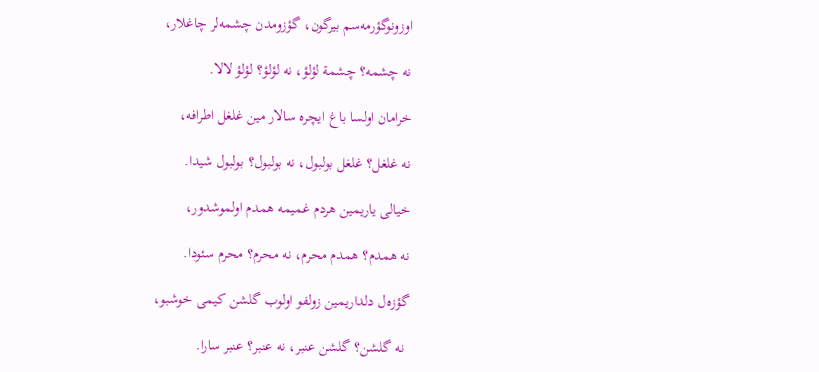اوزونوگؤرمه‌سم بيرگون، گؤزومدن چشمه‌لر چاغلار،

نه چشمه؟ چشمة لؤلؤ، نه لؤلؤ؟ لؤلؤ لالا.

خرامان اولسا باغ ايچره سالار مين غلغل اطرافه،

نه غلغل؟ غلغل بولبول، نه بولبول؟ بولبول شيدا.

خيالی ياریمین هردم غميمه همدم اولموشدور،

نه همدم؟ همدم محرم، نه محرم؟ محرم سئودا.

گؤزه‌ل دلداریمین زولفو اولوب گلشن كيمی خوشبو،

 نه گلشن؟ گلشن عنبر، نه عنبر؟ عنبر سارا.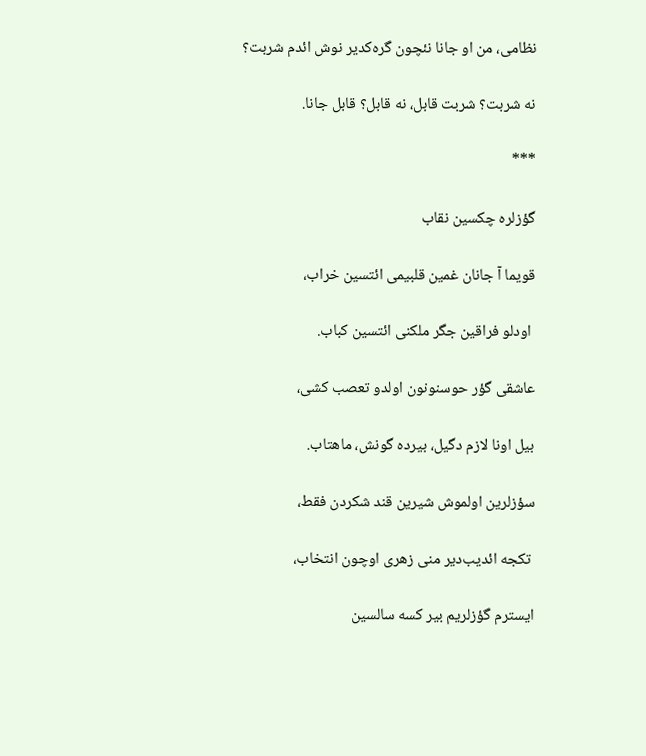نظامی، من او جانا نئچون گره‌کدير نوش ائدم شربت؟

نه شربت؟ شربت قابل، نه قابل؟ قابل جانا.

***

گؤزلره چكسين نقاب

قویما آ جانان غمين قلبيمی ائتسين خراب،

 اودلو فراقين جگر ملكنی ائتسين كباب.

عاشقی گؤر حوسنونون اولدو تعصب كشی،

بيل اونا لازم دگیل، بيرده گونش، ماهتاب.

سؤزلرين اولموش شيرين قند شكردن فقط،

 تكجه ائديب‌دير منی زهری اوچون انتخاب،

ايسترم گؤزلريم بير كسه سالسین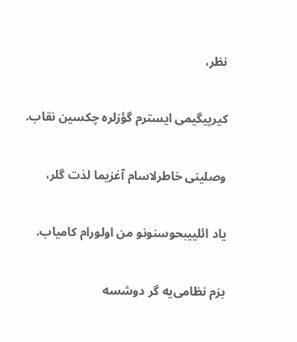نظر،

كيرپيگيمی ايسترم گؤزلره چكسين نقاب.

وصلينی خاطرلاسام آغزیما لذت گلر،

ياد ائلييبحوسنونو من اولورام كامياب.

بزم نظامی‌يه گر دوشسه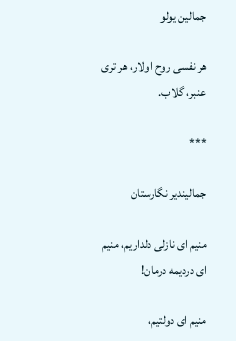جمالین یولو

هر نفسی روح اولار، هر تری عنبر، گلاب.

***

جمالیندیر نگارستان

منيم ای نازلی دلداریم، منيم ای درديمه درمان!

منيم ای دولتيم،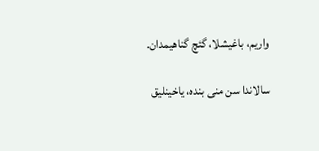واریم، باغيشلا، گئچ گناهیمدان.

سالاندا سن منی بنده، یاخینلیق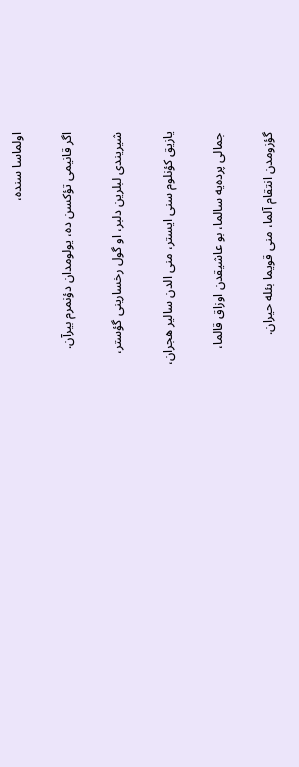اولماسا سنده،

اگر قانیمی تؤكسن ده، یولومدان دؤنمرم بيرآن.

شيريندی لبلرين دلبر، او گول رخسارینی گؤستر،

یازیق کؤنلوم سنی ايستر، منی الدن سالیر هجران،

جمالی پرده‌يه سالما، بو عاشيقدن اوزاق قالما،

گؤزومدن انتقام آلما، منی قویما بئله حيران.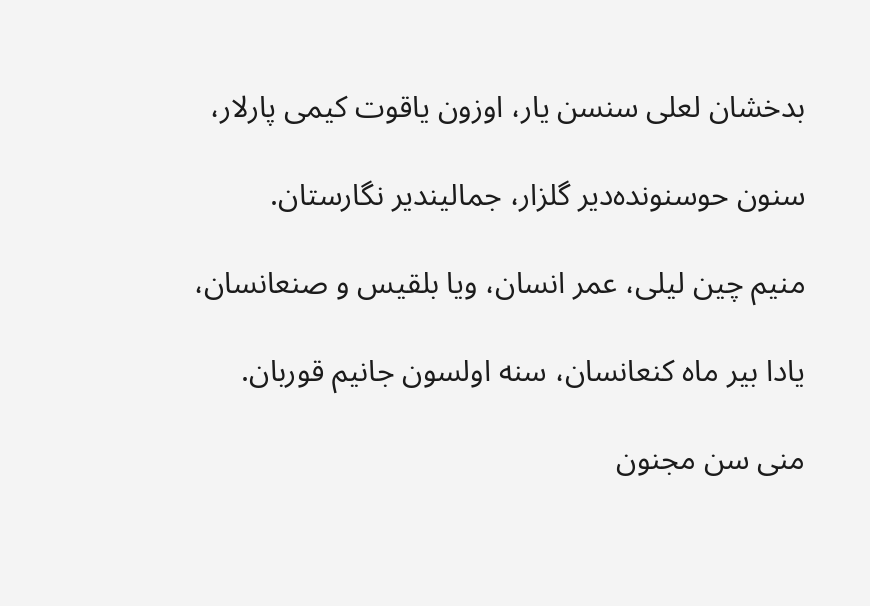بدخشان لعلی سنسن يار، اوزون ياقوت كيمی پارلار،

سنون حوسنونده‌دير گلزار، جمالیندیر نگارستان.

منيم چين ليلی، عمر انسان، ويا بلقيس و صنعانسان،

یادا بير ماه كنعانسان، سنه اولسون جانیم قوربان.

منی سن مجنون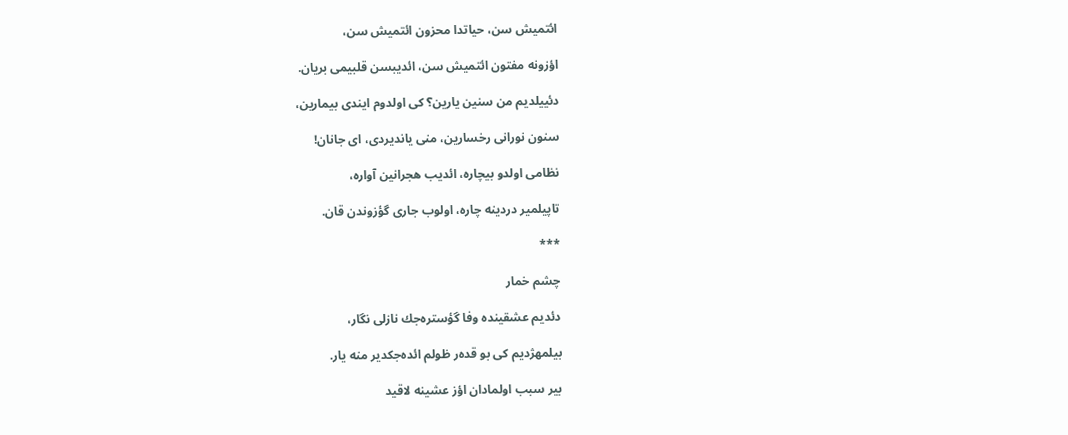ائتميش سن، حياتدا محزون ائتميش سن،

اؤزونه مفتون ائتميش سن، ائديبسن قلبيمی بريان.

دئييلديم من سنين يارین؟ كی اولدوم ايندی بيمارین،

سنون نورانی رخسارین، منی یاندیردی، ای جانان!

نظامی اولدو بيچاره، ائديب هجرانین آواره،

تاپیلمیر دردينه چاره، اولوب جاری گؤزوندن قان.

***

چشم خمار

دئديم عشقینده وفا گؤستره‌جك نازلی نگار،

بيلمهژديم كی بو قده‌ر ظولم ائده‌جكدير منه يار.

بير سبب اولمادان اؤز عشينه لاقيد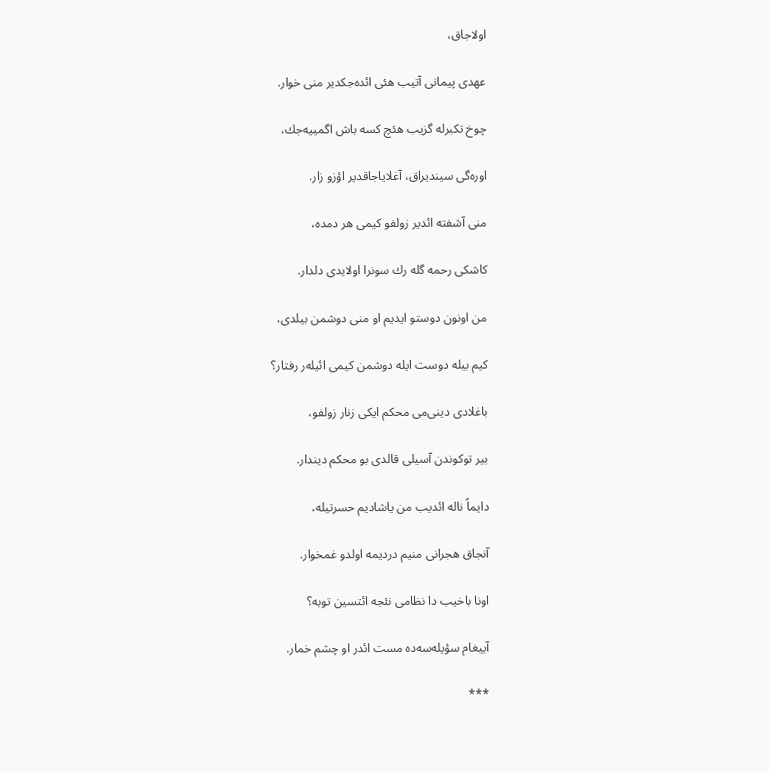اولاجاق،

عهدی پيمانی آتیب هئی ائده‌جكدير منی خوار.

چوخ تكبرله گزيب هئچ كسه باش اگمييه‌جك،

اوره‌گی سیندیراق، آغلاياجاقدیر اؤزو زار.

منی آشفته ائدير زولفو كيمی هر دمده،

كاشكی رحمه گله رك سونرا اولايدی دلدار.

من اونون دوستو ايديم او منی دوشمن بيلدی،

كيم بيله دوست ايله دوشمن كيمی ائيله‌ر رفتار؟

باغلادی دينی‌می محكم ايكی زنار زولفو،

بير توكوندن آسیلی قالدی بو محكم ديندار.

دايماً ناله ائديب من ياشادیم حسرتيله،

آنجاق هجرانی منيم درديمه اولدو غمخوار.

اونا باخیب دا نظامی نئجه ائتسين توبه؟

آيیغام سؤيله‌سه‌ده مست ائدر او چشم خمار.

***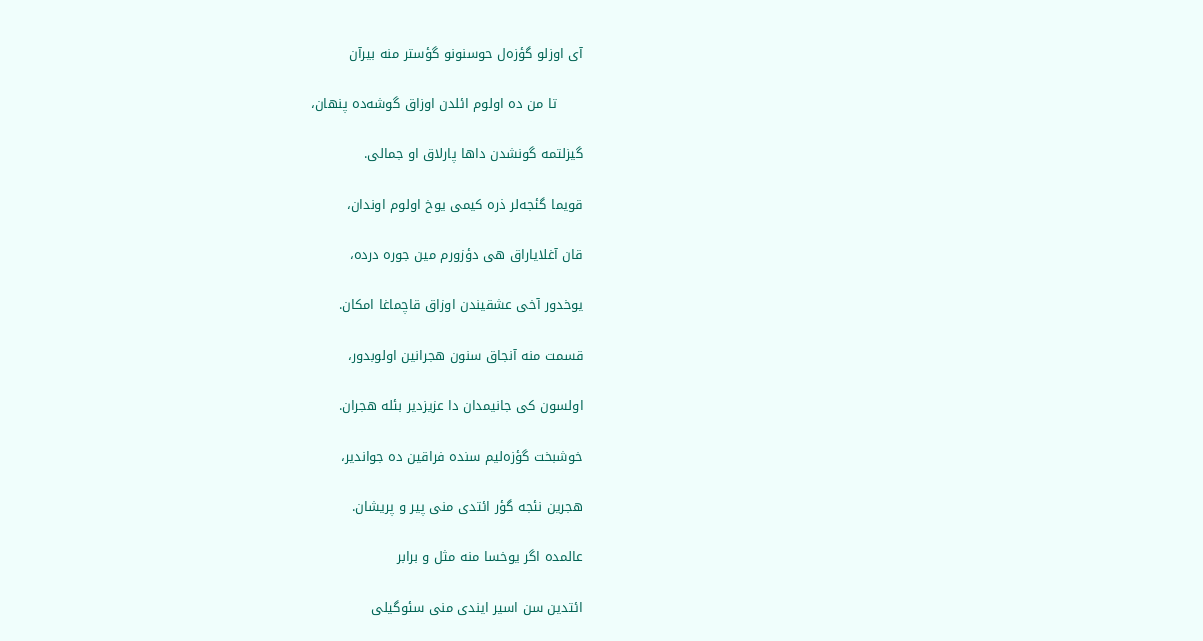آی اوزلو گؤزه‌ل حوسنونو گؤستر منه بيرآن

      تا من ده اولوم ائلدن اوزاق گوشه‌ده پنهان،

گيزلتمه گونشدن داها پارلاق او جمالی.

قویما گئجه‌لر ذره كيمی یوخ اولوم اوندان،

قان آغلاياراق هی دؤزورم مين جوره درده،

یوخدور آخی عشقيندن اوزاق قاچماغا امكان.

قسمت منه آنجاق سنون هجرانین اولوبدور،

اولسون كی جانیمدان دا عزيزدير بئله هجران.

خوشبخت گؤزه‌ليم سنده فراقين ده جواندیر،

هجرين نئجه گؤر ائتدی منی پير و پريشان.

عالمده اگر یوخسا منه مثل و برابر

ائتدين سن اسير ايندی منی سئوگيلی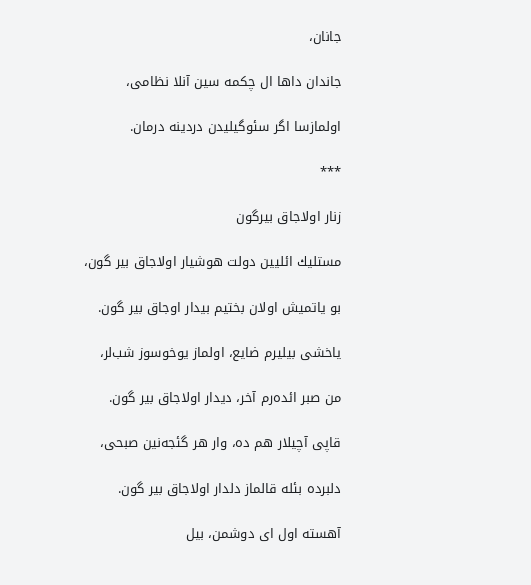جانان،

جاندان داها ال چكمه سين آنلا نظامی،

اولمازسا اگر سئوگيليدن دردينه درمان.

***

زنار اولاجاق بيرگون

مستليك ائليين دولت هوشيار اولاجاق بير گون،

بو یاتمیش اولان بختيم بيدار اوجاق بير گون.

ياخشی بيليرم ضايع، اولماز یوخوسوز شب‌لر،

من صبر ائده‌رم آخر، ديدار اولاجاق بير گون.

قاپی آچیلار هم ده، وار هر گئجه‌نين صبحی،

دلبرده بئله قالماز دلدار اولاجاق بير گون.

آهسته اول ای دوشمن، بيل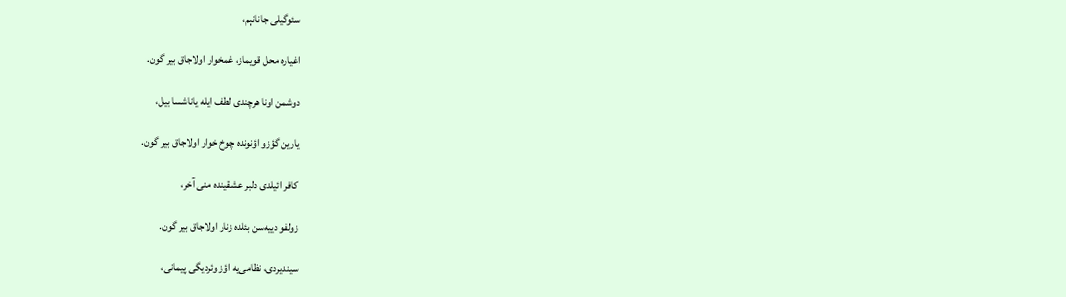سئوگيلی جانانېم،

اغياره محل قویماز، غمخوار اولاجاق بير گون.

دوشمن اونا هرچندی لطف ايله ياناشسا بيل،

يارین گؤزو اؤنونده چوخ خوار اولاجاق بير گون.

كافر ائيلدی دلبر عشقينده منی آخر،

زولفو دييه‌سن بئلده زنار اولاجاق بير گون.

سیندیردی، نظامی‌يه اؤز وئرديگی پيمانی،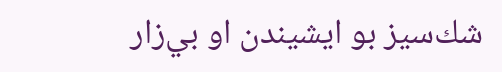شك‌سيز بو ايشيندن او بي‌زار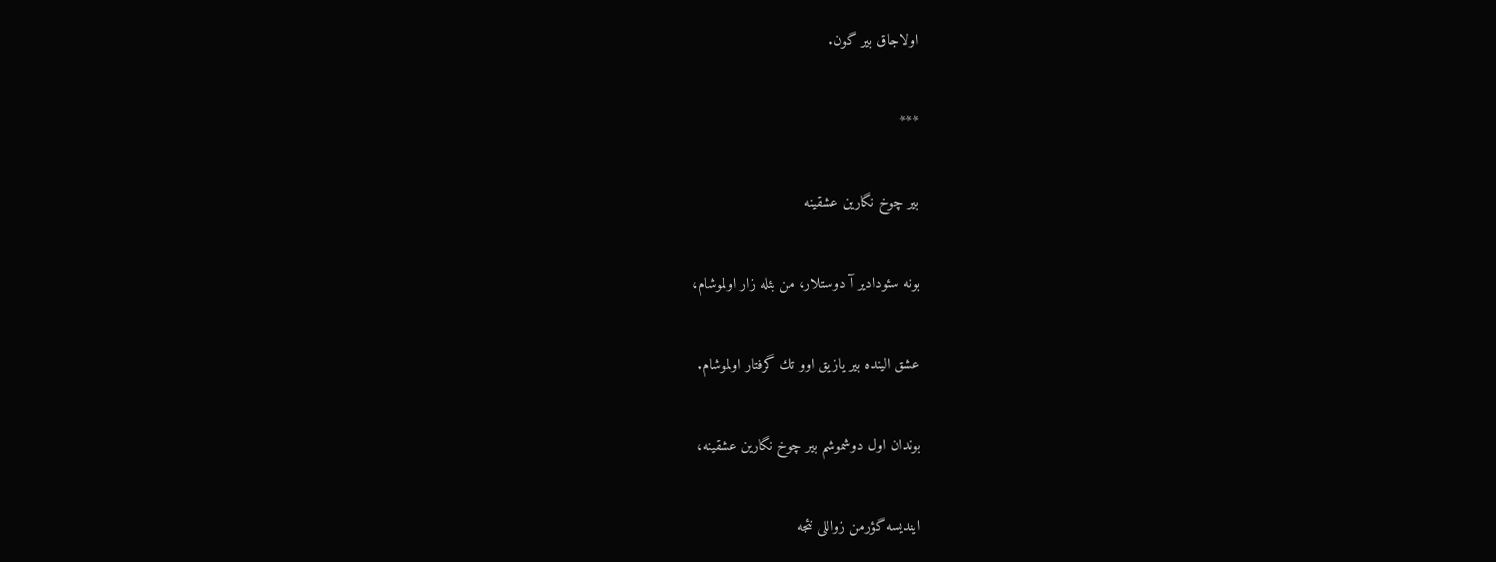اولاجاق بير گون.

***

بير چوخ نگارین عشقينه

بونه سئودادیر آ دوستلار، من بئله زار اولموشام،

عشق الينده بير یازیق اوو تك گرفتار اولموشام.

بوندان اول دوشموشم بير چوخ نگارین عشقينه،

اينديسه گؤرمن زواللی نئجه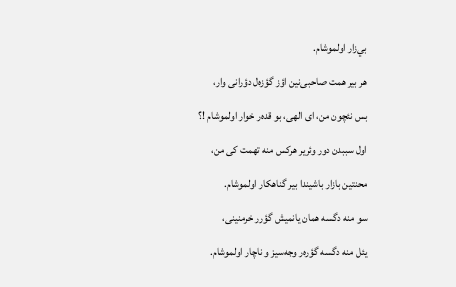بي‌زار اولموشام.

هر بير همت صاحبی‌نين اؤز گؤزه‌ل دؤرانی وار،

بس نئچون من، ای الهی، بو قده‌ر خوار اولموشام !؟

اول سببدن دور وئرير هركس منه تهمت كی من،

محنتين بازار باشیندا بير گناهكار اولموشام.

سو منه دگسه همان يانمیش گؤرر خرمنينی،

يئل منه دگسه گؤره‌ر وجه‌سيز و ناچار اولموشام.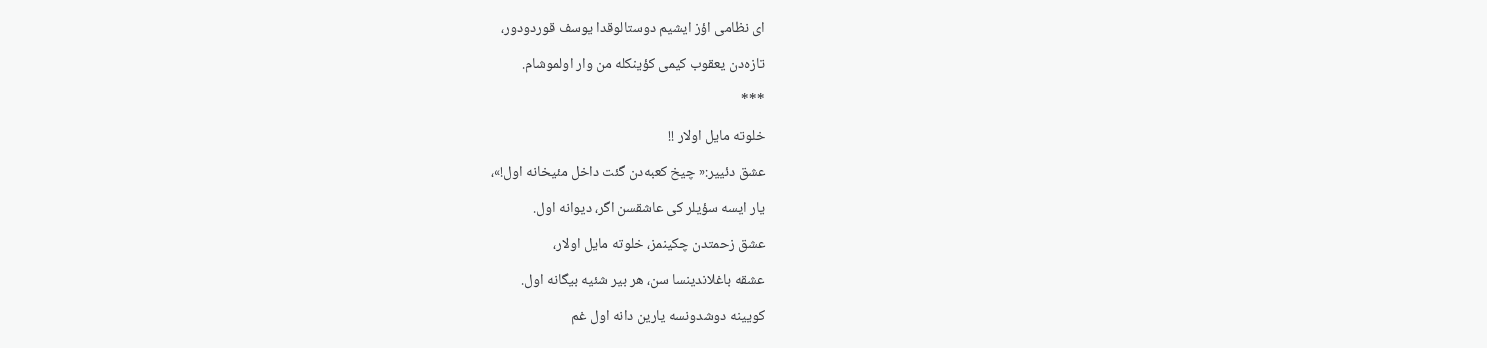ای نظامی اؤز ايشيم دوستالوقدا يوسف قوردودور،

تازه‌دن يعقوب كيمی كؤينكله من وار اولموشام.

***

خلوته مايل اولار !!

عشق دئيير:« چیخ كعبه‌دن گئت داخل مئيخانه اول!»،

يار ايسه سؤيلر كی عاشقسن اگر، ديوانه اول.

عشق زحمتدن چكينمز، خلوته مايل اولار،

عشقه باغلاندینسا سن، هر بير شئيه بيگانه اول.

كويينه دوشدونسه يارین دانه اول غم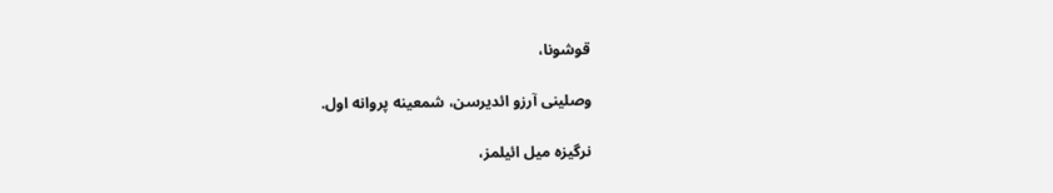قوشونا،

وصلينی آرزو ائديرسن، شمعينه پروانه اول.

نرگيزه ميل ائيلمز،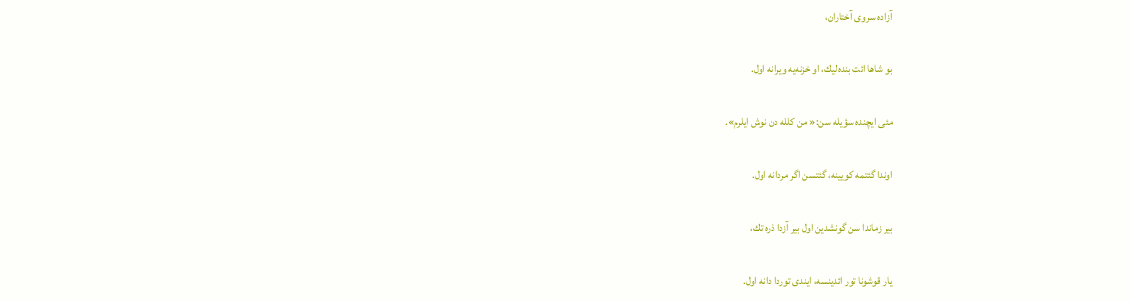آزاده سروی آختاران،

بو شاها ائت بنده‌ليك، او خزنه‌يه ويرانه اول.

مئی ايچنده سؤيله سن:« من كلله دن نوش ايلرم».

اوندا گئتمه كويينه، گئتسن اگر مردانه اول.

بير زماندا سن گونشدين اول بير آزدا ذره تك،

يار قوشونا تور ائدينسه، ايندی توردا دانه اول.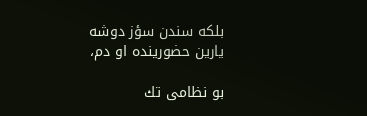بلكه سندن سؤز دوشه يارین حضورينده او دم،

بو نظامی تك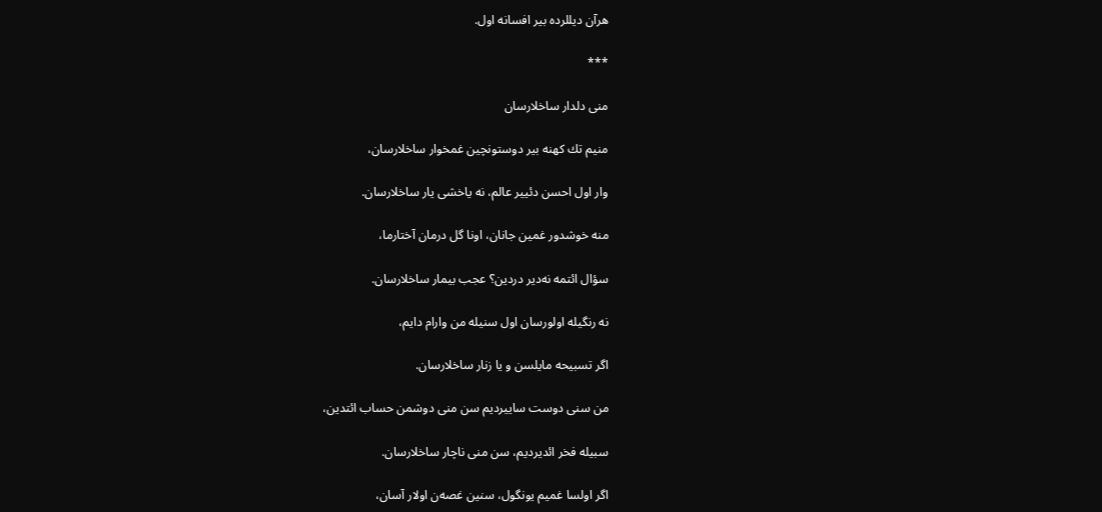هرآن ديللرده بير افسانه اول.

***

منی دلدار ساخلارسان

منيم تك كهنه بير دوستونچين غمخوار ساخلارسان،

وار اول احسن دئيير عالم، نه ياخشی يار ساخلارسان.

منه خوشدور غمين جانان، اونا گل درمان آختارما،

سؤال ائتمه نه‌دير دردين؟ عجب بيمار ساخلارسان.

نه رنگيله اولورسان اول سنيله من وارام دايم،

اگر تسبيحه مايلسن و يا زنار ساخلارسان.

من سنی دوست ساييرديم سن منی دوشمن حساب ائتدين،

سبيله فخر ائديرديم، سن منی ناچار ساخلارسان.

اگر اولسا غميم يونگول، سنين غصه‌ن اولار آسان،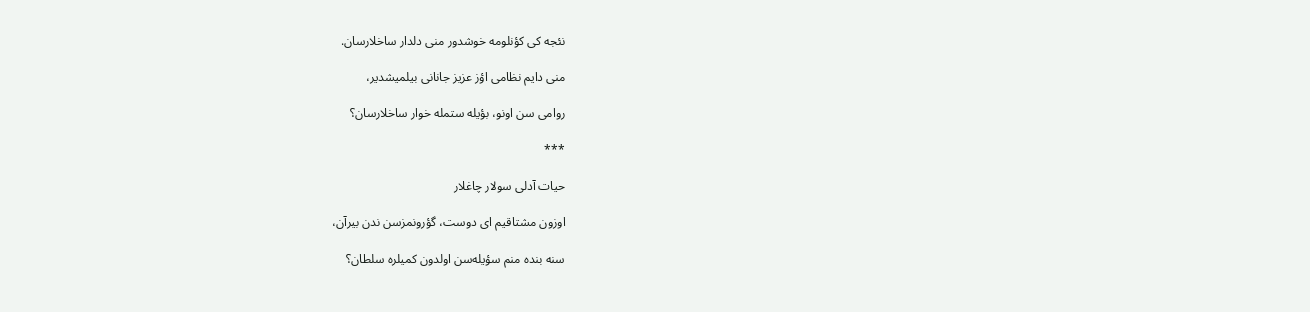نئجه كی کؤنلومه خوشدور منی دلدار ساخلارسان.

منی دايم نظامی اؤز عزيز جانانی بيلميشدير،

روامی سن اونو، بؤيله ستمله خوار ساخلارسان؟

***

حيات آدلی سولار چاغلار

اوزون مشتاقيم ای دوست، گؤرونمزسن ندن بيرآن،

سنه بنده منم سؤيله‌سن اولدون كميلره سلطان؟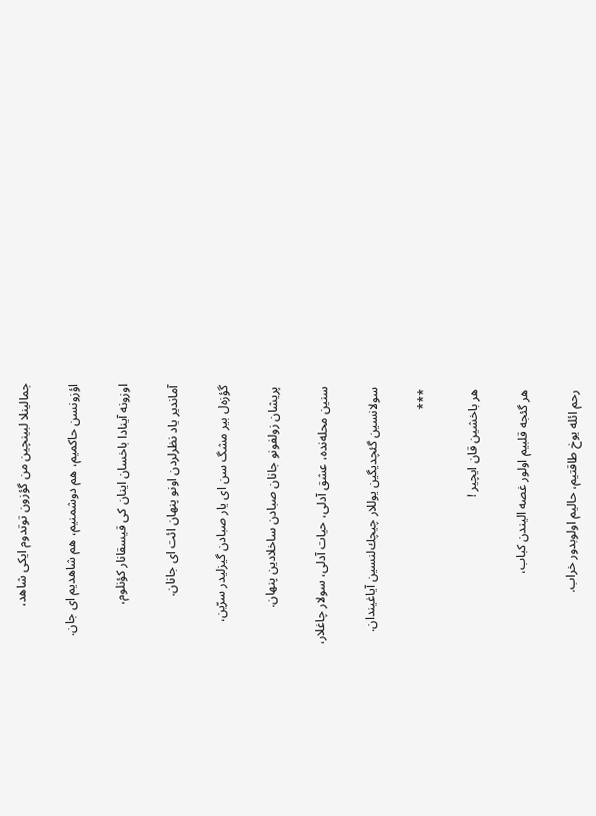جمالینلا لبينچين من گؤزون توتدوم ايكی شاهد،

اؤزونسن حاكميم، هم دوشمنيم، هم شاهديم ای جان.

اوزونه آينادا باخسان اينان كی قیسقانار کؤنلوم،

آماندیر ياد نظرلردن اونو پنهان ائت ای جانان.

گؤزه‌ل بير مشگ سن ای يار صبادن گيزليدر سرّين،

پريشان زولفونو جانان صبادن ساخلادین پنهان.

سنين محله‌نده، عشق آدلی، حيات آدلی، سولار چاغلار،

سولانسين گئچديگين يوللار چيچك‌لنسين آياغیندان.

***

هر باخشين قان ايچير !

هر گئجه قلبيم اولور غصه اليندن كباب،

رحم ائله یوخ طاقتيم، حاليم اولوبدور خراب.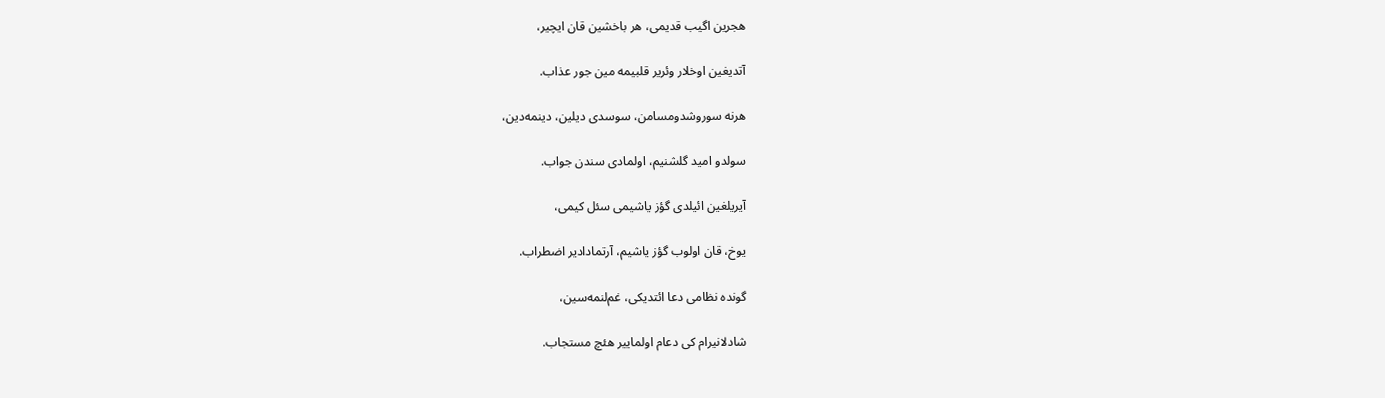هجرين اگيب قديمی، هر باخشين قان ايچير،

آتدیغین اوخلار وئرير قلبيمه مين جور عذاب.

هرنه سوروشدومسامن، سوسدی ديلين، دينمه‌دين،

سولدو اميد گلشنيم، اولمادی سندن جواب.

آیریلغین ائيلدی گؤز یاشیمی سئل كيمی،

یوخ، قان اولوب گؤز یاشیم، آرتمادادیر اضطراب.

گونده نظامی دعا ائتديكی، غم‌لنمه‌سين،

شادلانیرام كی دعام اولمايير هئچ مستجاب.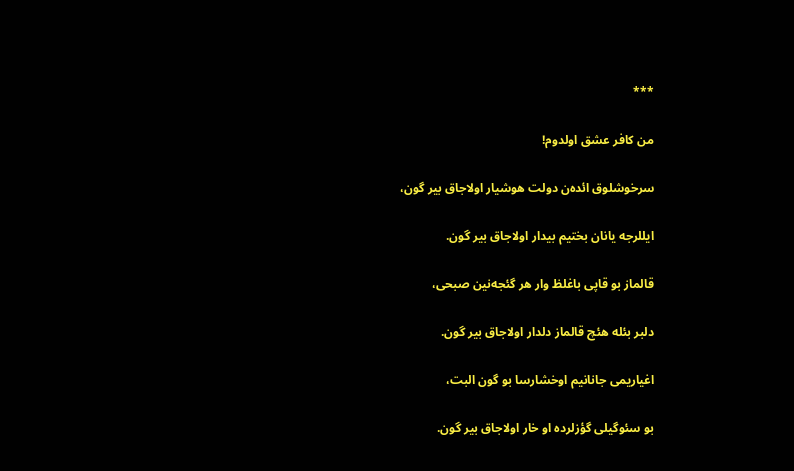***

من كافر عشق اولدوم!

سرخوشلوق ائده‌ن دولت هوشيار اولاجاق بير گون،

ايللرجه يانان بختيم بيدار اولاجاق بير گون.

قالماز بو قاپی باغلظ وار هر گئجه‌نين صبحی،

دلبر بئله هئچ قالماز دلدار اولاجاق بير گون.

اغياریمی جانانیم اوخشارسا بو گون البت،

بو سئوگيلی گؤزلرده او خار اولاجاق بير گون.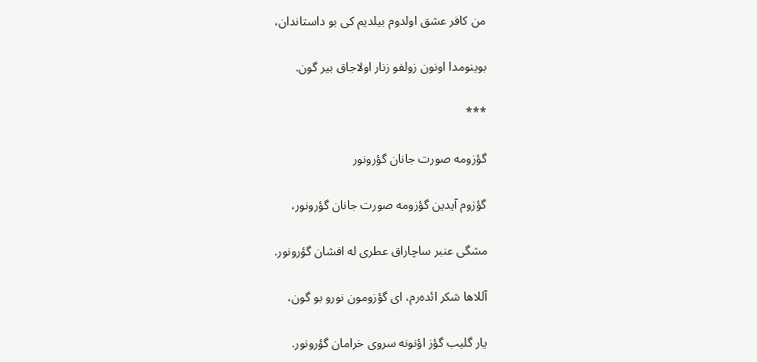من كافر عشق اولدوم بيلديم كی بو داستاندان،

بوينومدا اونون زولفو زنار اولاجاق بير گون.

***

گؤزومه صورت جانان گؤرونور

گؤزوم آيدین گؤزومه صورت جانان گؤرونور،

مشگی عنبر ساچاراق عطری له افشان گؤرونور.

آللاها شكر ائده‌رم، ای گؤزومون نورو بو گون،

يار گليب گؤز اؤنونه سروی خرامان گؤرونور.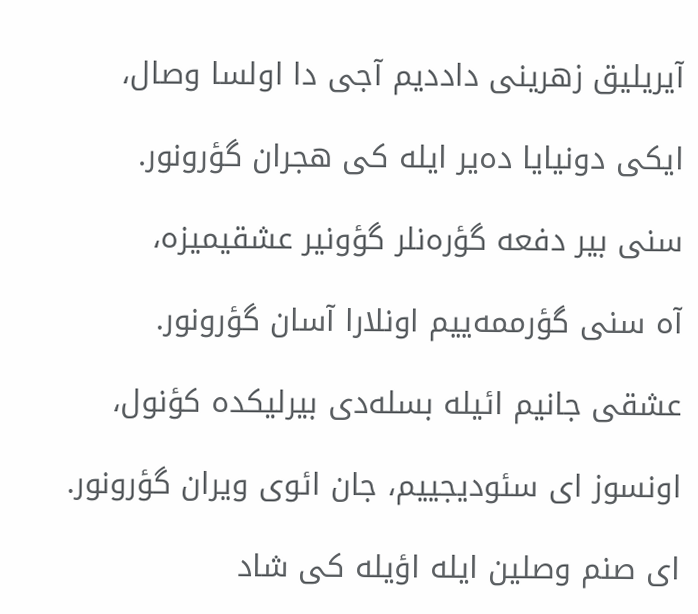آیریلیق زهرينی داددیم آجی دا اولسا وصال،

ايكی دونیايا ده‌ير ايله كی هجران گؤرونور.

سنی بير دفعه گؤره‌نلر گؤونير عشقيميزه،

آه سنی گؤرممه‌ييم اونلارا آسان گؤرونور.

عشقی جانیم ائيله بسله‌دی بيرليكده کؤنول،

اونسوز ای سئوديجييم، جان ائوی ويران گؤرونور.

ای صنم وصلين ايله اؤيله كی شاد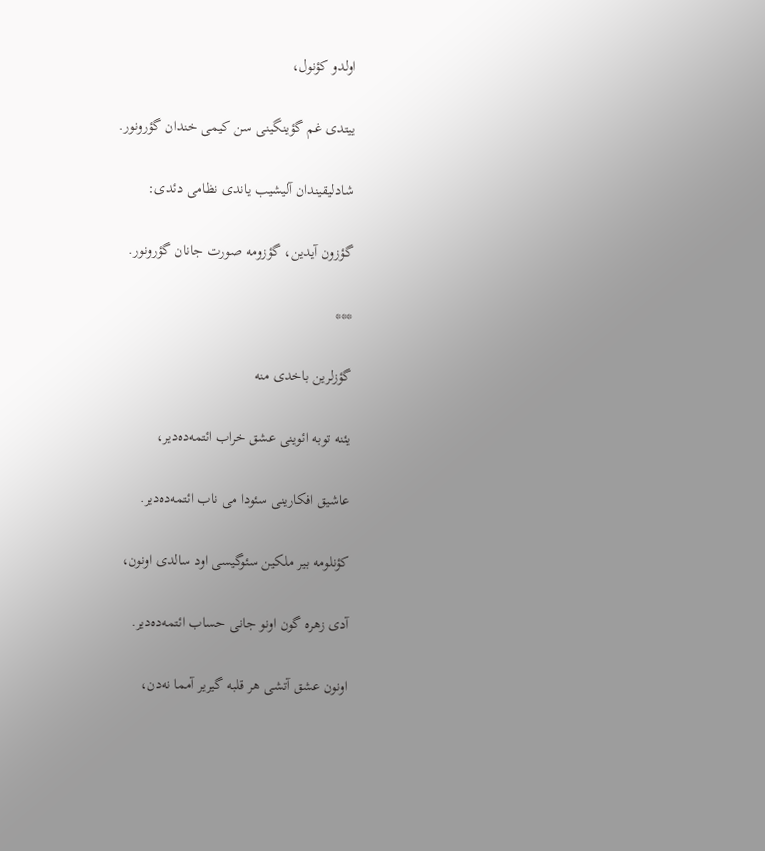اولدو کؤنول،

ييتدی غم گؤينگينی سن كيمی خندان گؤرونور.

شادلیقیندان آلیشیب یاندی نظامی دئدی:

گؤزون آيدين، گؤزومه صورت جانان گؤرونور.

***

گؤزلرين باخدی منه

يئنه توبه ائوينی عشق خراب ائتمه‌ده‌دير،

عاشيق افكارینی سئودا می ناب ائتمه‌ده‌دير.

کؤنلومه بير ملكين سئوگيسی اود سالدی اونون،

آدی زهره گون اونو جانی حساب ائتمه‌ده‌دير.

اونون عشق آتشی هر قلبه گيرير آمما نه‌دن،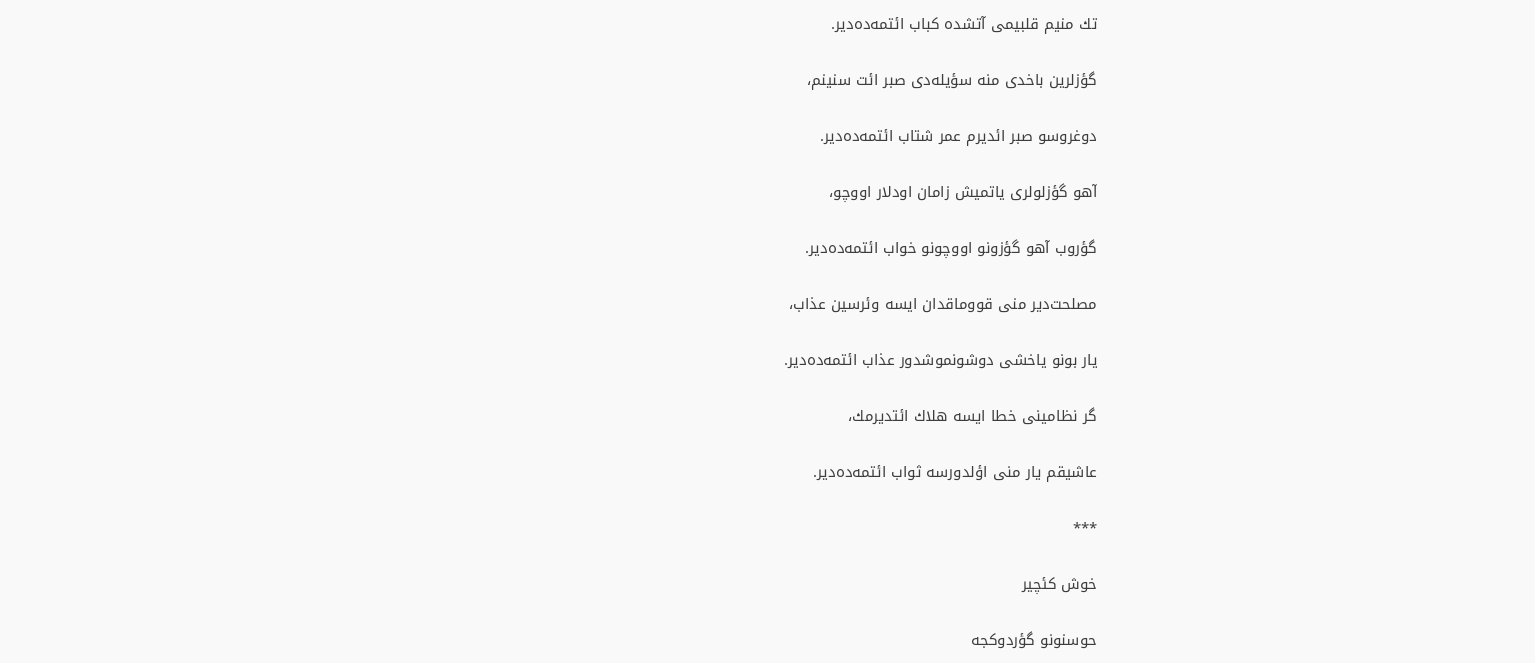تك منيم قلبيمی آتشده كباب ائتمه‌ده‌دير.

گؤزلرين باخدی منه سؤيله‌دی صبر ائت سنينم،

دوغروسو صبر ائديرم عمر شتاب ائتمه‌ده‌دير.

آهو گؤزلولری یاتمیش زامان اودلار اووچو،

گؤروب آهو گؤزونو اووچونو خواب ائتمه‌ده‌دیر.

مصلحت‌دير منی قووماقدان ايسه وئرسين عذاب،

يار بونو ياخشی دوشونموشدور عذاب ائتمه‌ده‌دير.

گر نظامینی خطا ايسه هلاك ائتديرمك،

عاشيقم يار منی اؤلدورسه ثواب ائتمه‌ده‌دير.

***

خوش كئچير

حوسنونو گؤردوكجه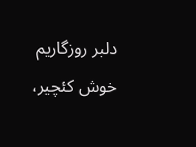دلبر روزگاریم خوش كئچير،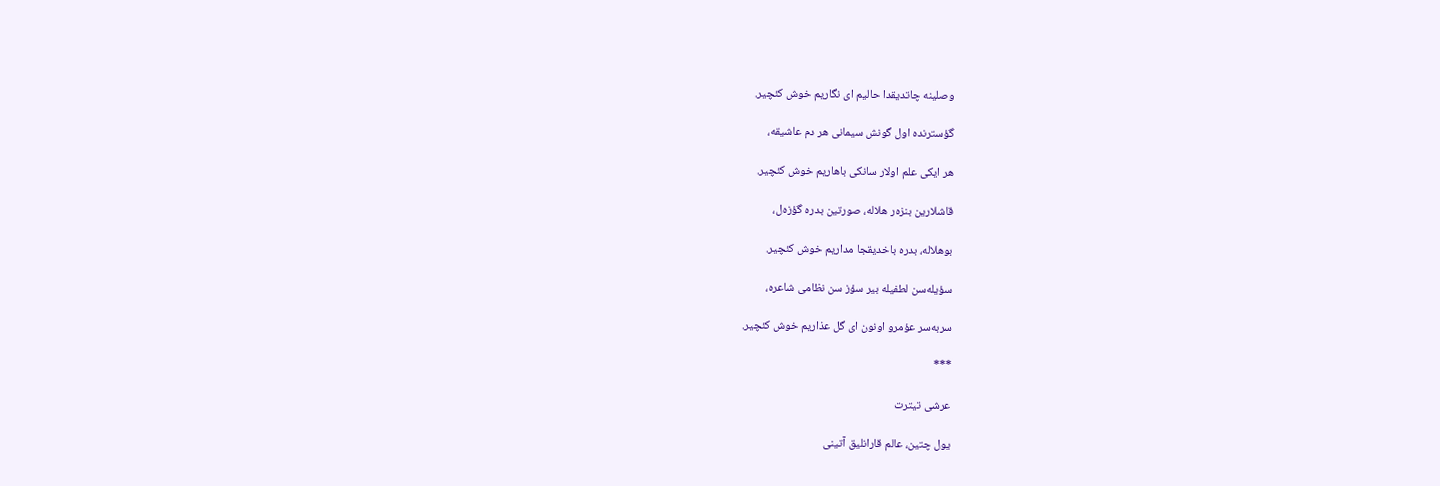وصلينه چاتدیقدا حالیم ای نگاریم خوش كئچير.

گؤسترنده اول گونش سيمانی هر دم عاشيقه،

هر ايكی علم اولار سانكی باهاریم خوش كئچير.

قاشلارین بنزه‌ر هلاله، صورتین بدره گؤزه‌ل،

بوهلاله، بدره باخدیقجا مداریم خوش كئچير.

سؤيله‌سن لطفيله بير سؤز سن نظامی شاعره،

سربه‌سر عؤمرو اونون ای گل عذاریم خوش كئچير.

***

عرشی تيترت

یول چتين، عالم قارانلیق آتینی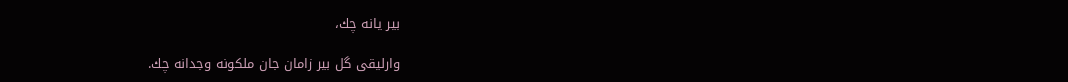بير يانه چك،

وارلیقی گل بير زامان جان ملكونه وجدانه چك.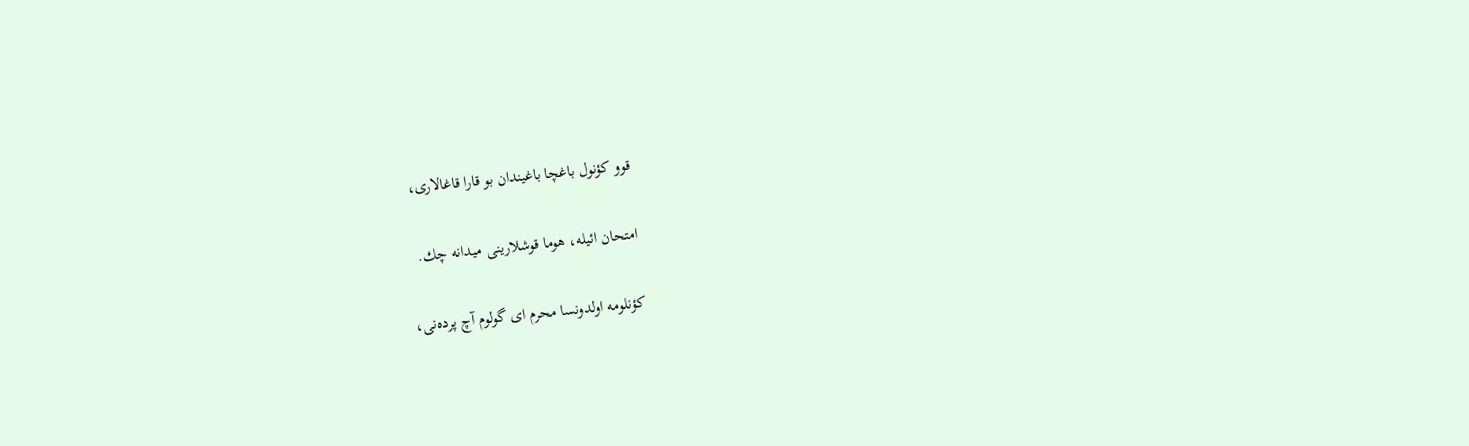قوو کؤنول باغچا باغیندان بو قارا قاغالاری،

امتحان ائيله، هوما قوشلارینی ميدانه چك.

کؤنلومه اولدونسا محرم ای گولوم آچ پرده‌نی،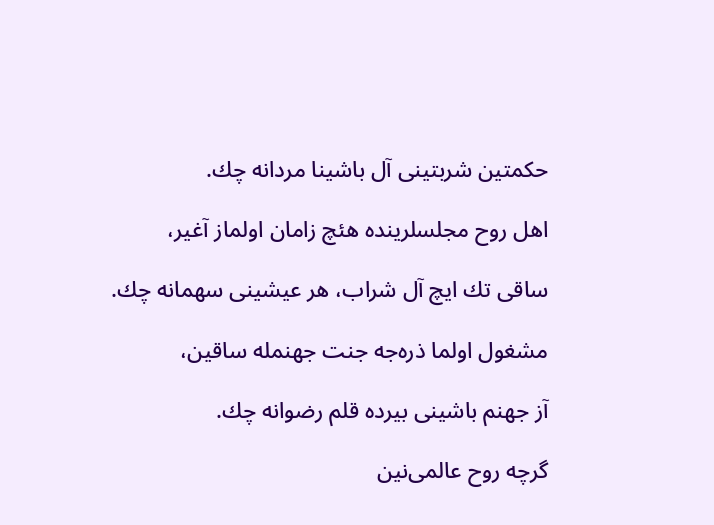حكمتين شربتينی آل باشینا مردانه چك.

اهل روح مجلسلرينده هئچ زامان اولماز آغير،

ساقی تك ايچ آل شراب، هر عيشينی سهمانه چك.

مشغول اولما ذره‌جه جنت جهنمله ساقين،

آز جهنم باشینی بيرده قلم رضوانه چك.

گرچه روح عالمی‌نين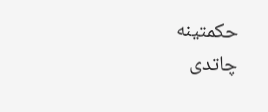حكمتينه چاتدی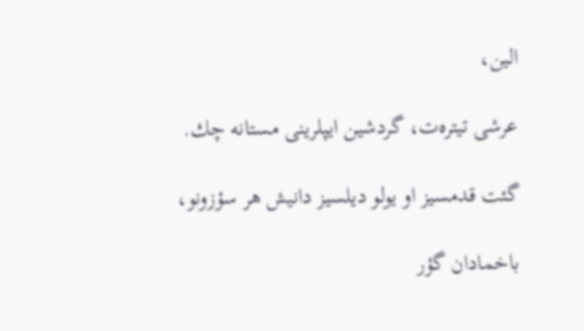الين،

عرشی تيتره‌ت، گردشين ايپلرينی مستانه چك.

گئت قدمسيز او یولو ديلسيز دانیش هر سؤزونو،

باخمادان گؤر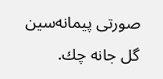صورتی پيمانه‌سين گل جانه چك.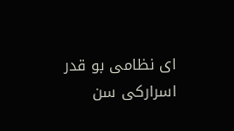ای نظامی بو قدر اسراركی سن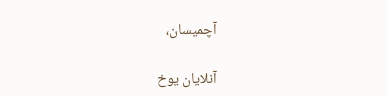آچمیسان،

آنلايان یوخ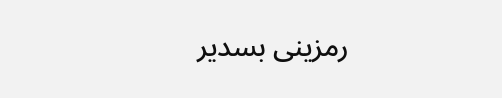رمزينی بسدير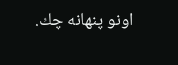اونو پنهانه چك.